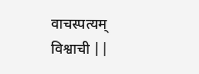वाचस्पत्यम्
विश्वाची ||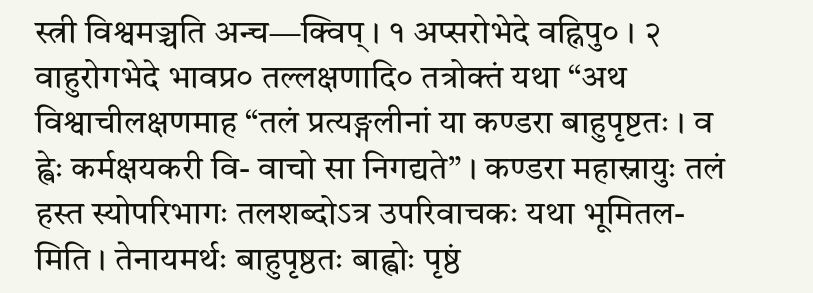स्त्री विश्वमञ्चति अन्च—क्विप् । १ अप्सरोभेदे वह्निपु० । २ वाहुरोगभेदे भावप्र० तल्लक्षणादि० तत्रोक्तं यथा “अथ विश्वाचीलक्षणमाह “तलं प्रत्यङ्गलीनां या कण्डरा बाहुपृष्टतः । व ह्वेः कर्मक्षयकरी वि- वाचो सा निगद्यते” । कण्डरा महास्नायुः तलं हस्त स्योपरिभागः तलशब्दोऽत्र उपरिवाचकः यथा भूमितल- मिति । तेनायमर्थः बाहुपृष्ठतः बाह्वोः पृष्ठं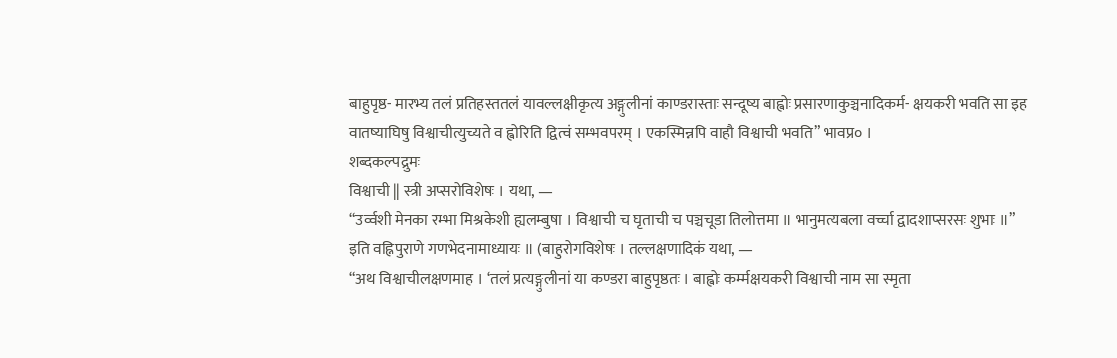बाहुपृष्ठ- मारभ्य तलं प्रतिहस्ततलं यावल्लक्षीकृत्य अङ्गुलीनां काण्डरास्ताः सन्दूष्य बाह्वोः प्रसारणाकुञ्चनादिकर्म- क्षयकरी भवति सा इह वातष्याघिषु विश्वाचीत्युच्यते व ह्वोरिति द्वित्वं सम्भवपरम् । एकस्मिन्नपि वाहौ विश्वाची भवति” भावप्र० ।
शब्दकल्पद्रुमः
विश्वाची || स्त्री अप्सरोविशेषः । यथा, —
“उर्व्वशी मेनका रम्भा मिश्रकेशी ह्यलम्बुषा । विश्वाची च घृताची च पञ्चचूडा तिलोत्तमा ॥ भानुमत्यबला वर्च्चा द्वादशाप्सरसः शुभाः ॥” इति वह्निपुराणे गणभेदनामाध्यायः ॥ (बाहुरोगविशेषः । तल्लक्षणादिकं यथा, —
“अथ विश्वाचीलक्षणमाह । ‘तलं प्रत्यङ्गुलीनां या कण्डरा बाहुपृष्ठतः । बाह्वोः कर्म्मक्षयकरी विश्वाची नाम सा स्मृता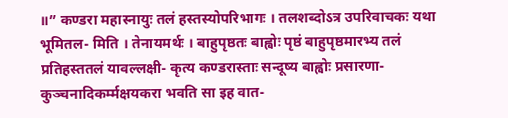॥” कण्डरा महास्नायुः तलं हस्तस्योपरिभागः । तलशब्दोऽत्र उपरिवाचकः यथा भूमितल- मिति । तेनायमर्थः । बाहुपृष्ठतः बाह्वोः पृष्ठं बाहुपृष्ठमारभ्य तलं प्रतिहस्ततलं यावल्लक्षी- कृत्य कण्डरास्ताः सन्दूष्य बाह्वोः प्रसारणा- कुञ्चनादिकर्म्मक्षयकरा भवति सा इह वात-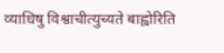व्याधिषु विश्वाचीत्युच्यते बाह्वोरिति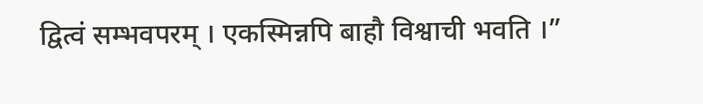द्वित्वं सम्भवपरम् । एकस्मिन्नपि बाहौ विश्वाची भवति ।”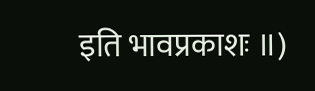इति भावप्रकाशः ॥)